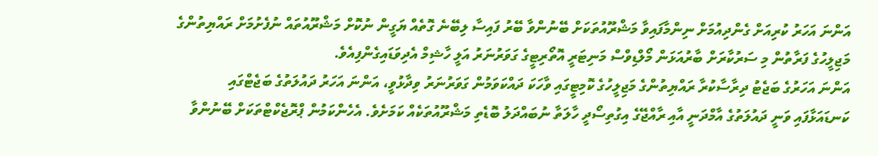އަންނަ އަހަރު ކުރިއަށް ގެންދިއުމަށް ނިންމާފައިވާ މަޝްރޫއުތަކަށް ބޭނުންވާ ބޭރު ފައިސާ ލިބޭނެ ގޮތެއް ޔަގީން ނުކޮށް މަޝްރޫއުތައް ނުފެށުމަށް ރައްޔިތުންގެ މަޖިލީހުގެ ފަރާތުން މި ސަރުކާރަށް ބާރުއަޅަން މޯލްޑިވްސް މަނިޓަރީ އޮތޯރިޓީގެ ގަވަރުނަރު އަލީ ހާޝިމް އެދިވަޑައިގެންފިއެވެ.
އަންނަ އަހަރުގެ ބަޖެޓު ދިރާސާކުރާ ރައްޔިތުންގެ މަޖިލީހުގެ ކޮމިޓީގައި ވާހަކަ ދައްކަވަމުން ގަވަރުނަރު ވިދާޅުވީ، އަންނަ އަހަރު ދައުލަތުގެ ބަޖެޓްގައި ކަނޑައަޅާފައި ވަނީ ދައުލަތުގެ އާމްދަނީ އާއި ރާއްޖޭގެ އިގުތިސޯދީ ހާލަތާ ނުބައްދަލު ބޮޑެތި މަޝްރޫއުތަކެއް ކަމަށެވެ. އެހެންކަމުން ޕްރޮޖެކްޓްތަކަށް ބޭނުންވާ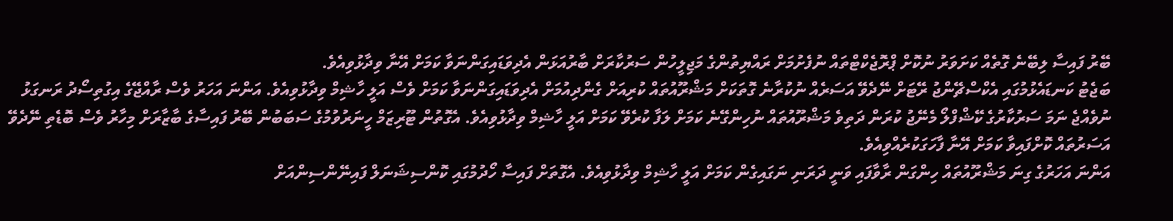ބޭރު ފައިސާ ލިބޭނެ ގޮތެއް ކަށަވަރު ނުކޮށް ޕްރޮޖެކްޓްތައް ނުފެށުމަށް ރައްޔިތުންގެ މަޖިލީހުން ސަރުކާރަށް ބާރުއަޅަން އެދިވަޑައިގަންނަވާ ކަމަށް އޭނާ ވިދާޅުވިއެވެ.
ބަޖެޓު ކަނޑައެޅުމުގައި އެކްސްޗޭންޖު ރޭޓަށް ނޭދެވޭ އަސަރެއް ނުކުރާނެ ގޮތަކަށް މަޝްރޫއުތައް ކުރިއަށް ގެންދިއުމަށް އެދިވަޑައިގަންނަވާ ކަމަށް ވެސް އަލީ ހާޝިމް ވިދާޅުވިއެވެ. އަންނަ އަހަރު ވެސް ރާއްޖޭގެ އިގުތިސޯދު ރަނގަޅު ނުވެއްޖެ ނަމަ ސަރުކާރުގެ ކޭޝްފްލޯ މެނޭޖު ކުރަން ދަތިވެ މަޝްރޫއުތައް ނުހިންގޭނެ ކަމަށް ލަފާ ކުރެވޭ ކަމަށް އަލީ ހާޝިމް ވިދާޅުވިއެވެ. އެގޮތުން ޓޫރިޒަމް ހީނަރުވުމުގެ ސަބަބުން ބޭރު ފައިސާގެ ބާޒާރަށް މިހާރު ވެސް ބޮޑެތި ނޭދެވޭ އަސަރުތައް ކޮށްފައިވާ ކަމަށް އޭނާ ފާހަގަކުރެއްވިއެވެ.
އަންނަ އަހަރުގެ ގިނަ މަޝްރޫއުތައް ހިންގަން ރާވާފައި ވަނީ ދަރަނި ނަގައިގެން ކަމަށް އަލީ ހާޝިމް ވިދާޅުވިއެވެ. އެގޮތަށް ފައިސާ ހޯދުމުގައި ކޮންސިޝަނަލް ފައިނޭންސިންއަށް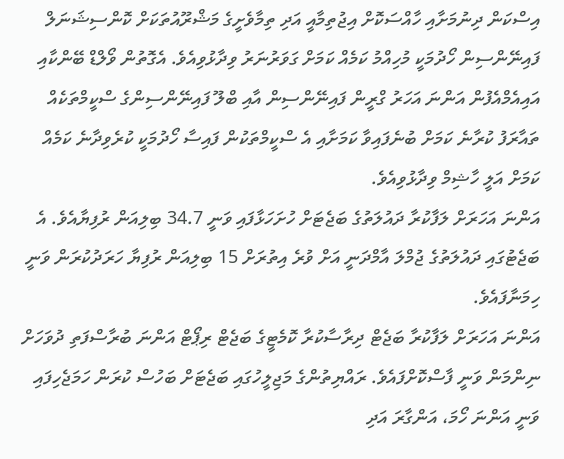އިސްކަން ދިނުމަށާއި ހާއްސަކޮށް އިޖުތިމާއީ އަދި ތިމާވެށީގެ މަޝްރޫއުތަކަށް ކޮންސިޝަނަލް ފައިނޭންސިން ހޯދުމަކީ މުހިއްމު ކަމެއް ކަމަށް ގަވަރުނަރު ވިދާޅުވިއެވެ. އެގޮތުން ވޯލްޑް ބޭންކާއި އައިއެމްއެފުން އަންނަ އަހަރު ގްރީން ފައިނޭންސިން އާއި ބްލޫ ފައިނޭންސިންގެ ސްކީމްތަކެއް ތައާރަފު ކުރާނެ ކަމަށް ބުނެފައިވާ ކަމަށާއި އެ ސްކީމްތަކުން ފައިސާ ހޯދުމަކީ ކުރެވިދާނެ ކަމެއް ކަމަށް އަލީ ހާޝިމް ވިދާޅުވިއެވެ.
އަންނަ އަހަރަށް ލަފާކުރާ ދައުލަތުގެ ބަޖެޓަށް ހުށަހަޅާފައި ވަނީ 34.7 ބިލިއަން ރުފިޔާއެވެ. އެ ބަޖެޓުގައި ދައުލަތުގެ ޖުމްލަ އާމްދަނީ އަށް ވުރެ އިތުރަށް 15 ބިލިއަން ރުފިޔާ ހަރަދުކުރަން ވަނީ ހިމަނާފައެވެ.
އަންނަ އަހަރަށް ލަފާކުރާ ބަޖެޓް ދިރާސާކުރާ ކޮމެޓީގެ ބަޖެޓް ރިޕޯޓް އަންނަ ބުރާސްފަތި ދުވަހަށް ނިންމަން ވަނީ ފާސްކޮށްފައެވެ. ރައްޔިތުންގެ މަޖިލީހުގައި ބަޖެޓަށް ބަހުސް ކުރަން ހަމަޖެހިފައި ވަނީ އަންނަ ހޯމަ، އަންގާރަ އަދި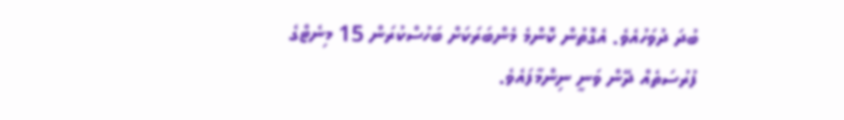ބުދަ ދުވަހުއެވެ. އެގޮތުން ކޮންމެ މެންބަރަކަށް ބަހުސްކުރަން 15 މިނެޓްގެ ފުރުސަތެއް ދޭން ވަނީ ނިންމާފައެވެ.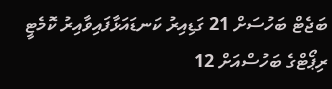ބަޖެޓް ބަހުސަށް 21 ގަޑިއިރު ކަނޑައަޅާފައިވާއިރު ކޮމެޓީ ރިޕޯޓްގެ ބަހުސްއަށް 12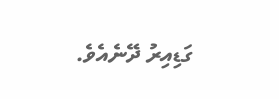ގަޑިއިރު ދޭނެއެވެ.